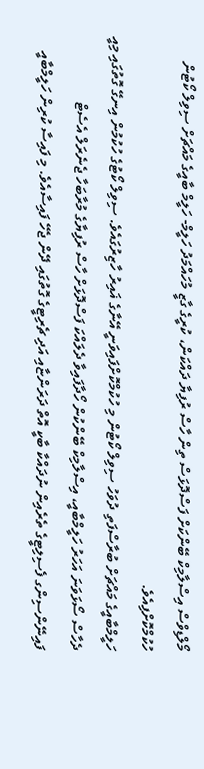މޯލްޑިވްސް އިސްލާމިކް ބޭންކަށް ފަސްދޮޅަސް ތިން ހާސް ރުފިޔާ ދައްކަން، ކުރީގެ ގާޒީ މުހައްމަދު ހަލީމް- ހަލީމް ބާއީގެ މައްޗަށް ސިވިލް ކޯޓުން ހުކުމްކޮށްފިއެވެ.
ހަލީމްބާއީގެ މައްޗަށް ބުރާސްފަތި ދުވަހު ސިވިލް ކޯޓުން މި ހުކުމްކޮށްފައިވަނީ އޭނާގެ ޣައިރު ހާޒިރުގައެވެ. ސިވިލް ކޯޓުގެ ހުކުމުން އިނގޭ ގޮތުގައި މިއީ ދެހާސް ސޯޅަވަނަ އަހަރު ހަލީމްބާއީ، އިސްލާމިކް ބޭންކުން ހޯދާފައިވާ ދެލައްކަ ފަސްދޮޅަށް ހާސް ރުފިޔާގެ މުރާބަހާ ޖެނެރަލް އެސެޓް ފައިނޭންސިންގ ފެސިލިޓީގެ ތެރެއިން ނުދައްކާ ބާކީ އޮތް ދަރަންޏާއި އަދި ޗެރިޓީގެ ގޮތުގައި ދޭން ޖެހޭ ފައިސާއެވެ. މި ފައިސާ ކުރިން ހަލީމްބާއީ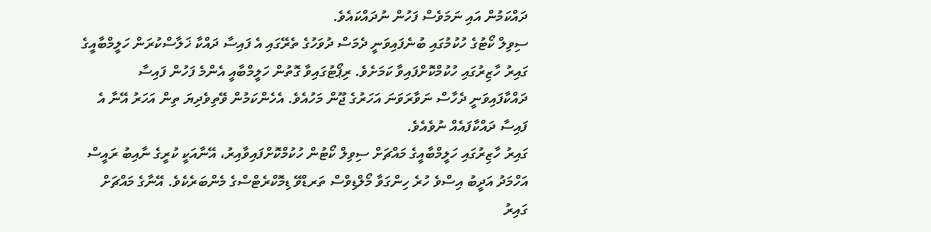ދައްކަމުން އައި ނަމަވެސް ފަހުން ނުދައްކައެވެ.
ސިވިލް ކޯޓުގެ ހުކުމުގައި ބުނެފައިވަނީ ދެމަސް ދުވަހުގެ ތެރޭގައި އެ ފައިސާ ދައްކާ ޚަލާސްކުރަން ހަލީމްބާއީގެ ގައިރު ހާޒިރުގައި ހުކުމްކޮށްފައިވާ ކަމަށެވެ. ރިޕޯޓުގައިވާ ގޮތުން ހަލީމްބާއީ އެންމެ ފަހުން ފައިސާ ދައްކާފައިވަނީ ދެހާސް ނަވާރަވަނަ އަހަރުގެ ޖޫން މަހުއެވެ. އެހެންކަމުން ވޭތިވެދިޔަ ތިން އަހަރު އޭނާ އެ ފައިސާ ދައްކާފައެއް ނުވެއެވެ.
ގައިރު ހާޒިރުގައި ހަލީމްބާއީގެ މައްޗަށް ސިވިލް ކޯޓުން ހުކުމްކޮށްފައިވާއިރު، އޭނާއަކީ ކުރީގެ ނާއިބު ރައީސް އަހްމަދު އަދީބު އިސްވެ ހުރެ ހިންގަވާ މޯލްޑިވްސް ތަރޑްވޭ ޑިމޮކްރެޓްސްގެ މެންބަރެކެވެ. އޭނާގެ މައްޗަށް ގައިރު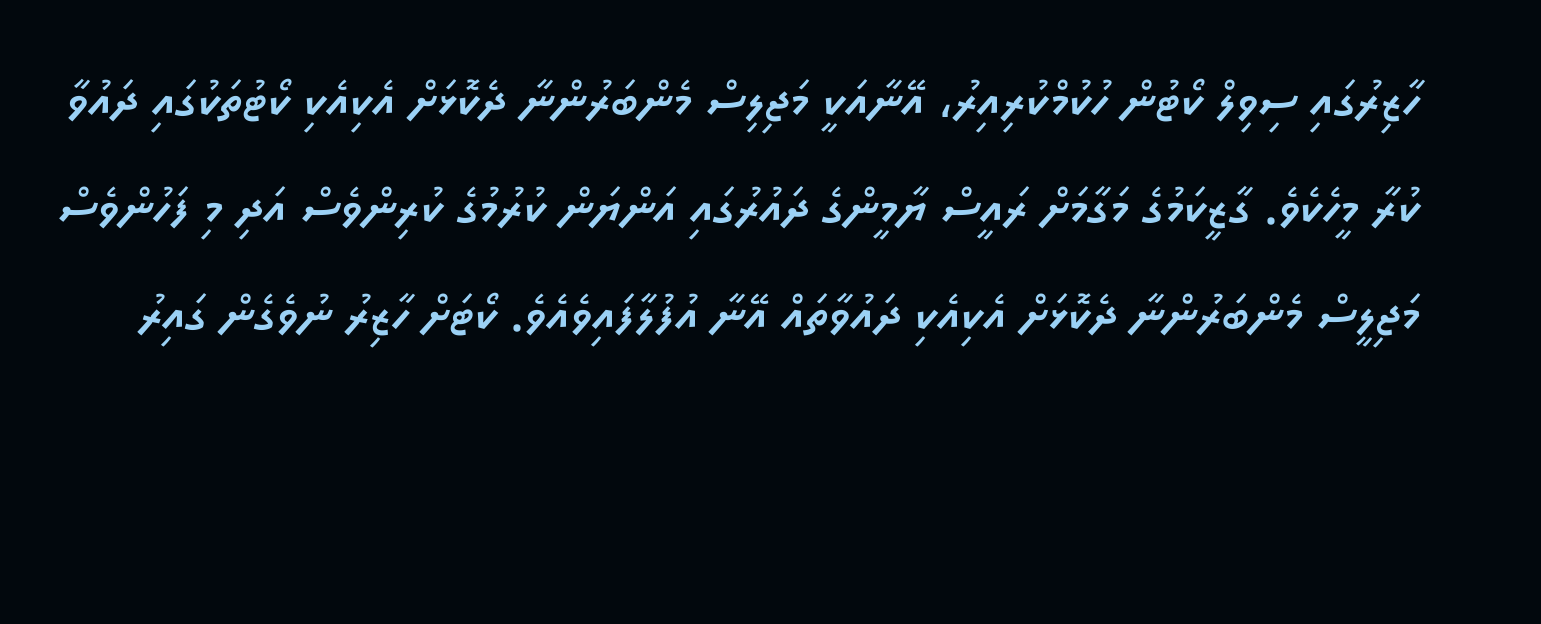ހާޒިރުގައި ސިވިލް ކޯޓުން ހުކުމްކުރިއިރު، އޭނާއަކީ މަޖިލިސް މެންބަރުންނާ ދެކޮޅަށް އެކިއެކި ކޯޓުތަކުގައި ދައުވާ ކުރާ މީހެކެވެ. ގާޒީކަމުގެ މަގާމަށް ރައީސް ޔާމީންގެ ދައުރުގައި އަންޔަން ކުރުމުގެ ކުރިންވެސް އަދި މި ފަހުންވެސް މަޖިލީސް މެންބަރުންނާ ދެކޮޅަށް އެކިއެކި ދައުވާތައް އޭނާ އުފުލާފައިވެއެވެ. ކޯޓަށް ހާޒިރު ނުވެގެން ގައިރު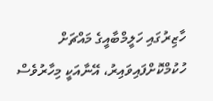ހާޒިރުގައި ހަލީމްބާއީގެ މައްޗަށް ހުކުމްކޮށްފައިވައިރު، އޭނާއަކީ މިހާރުވެސް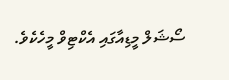ސޯޝަލް މީޑިއާގައި އެކްޓިވް މީހެކެވެ.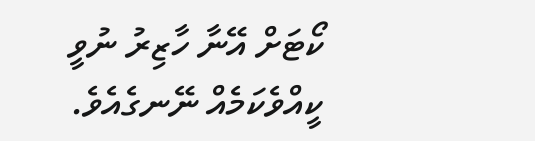ކޯޓަށް އޭނާ ހާޒިރު ނުވީ ކީއްވެކަމެއް ނޭނގެއެވެ.